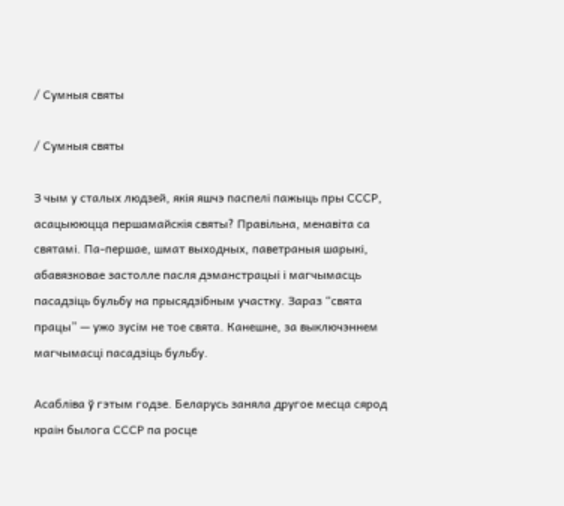/ Сумныя святы

/ Сумныя святы

З чым у сталых людзей, якія яшчэ паспелі пажыць пры СССР, асацыююцца першамайскія святы? Правільна, менавіта са святамі. Па-першае, шмат выходных, паветраныя шарыкі, абавязковае застолле пасля дэманстрацыі і магчымасць пасадзіць бульбу на прысядзібным участку. Зараз “свята працы” — ужо зусім не тое свята. Канешне, за выключэннем магчымасці пасадзіць бульбу.

Асабліва ў гэтым годзе. Беларусь заняла другое месца сярод краін былога СССР па росце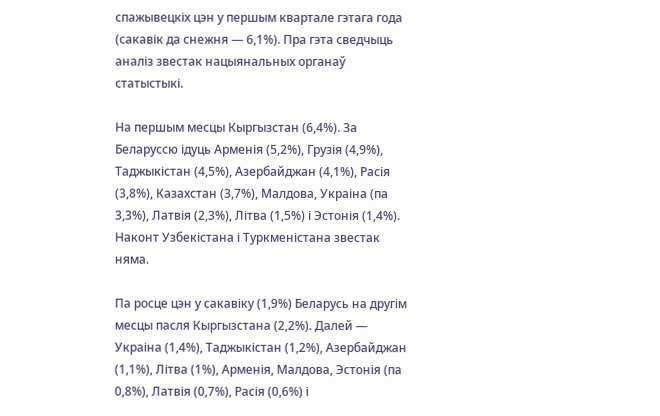спажывецкіх цэн у першым квартале гэтага года (сакавік да снежня — 6,1%). Пра гэта сведчыць аналіз звестак нацыянальных органаў статыстыкі.

На першым месцы Кыргызстан (6,4%). За Беларуссю ідуць Арменія (5,2%), Грузія (4,9%), Таджыкістан (4,5%), Азербайджан (4,1%), Расія (3,8%), Казахстан (3,7%), Малдова, Украіна (па 3,3%), Латвія (2,3%), Літва (1,5%) і Эстонія (1,4%). Наконт Узбекістана і Туркменістана звестак няма.

Па росце цэн у сакавіку (1,9%) Беларусь на другім месцы пасля Кыргызстана (2,2%). Далей — Украіна (1,4%), Таджыкістан (1,2%), Азербайджан (1,1%), Літва (1%), Арменія, Малдова, Эстонія (па 0,8%), Латвія (0,7%), Расія (0,6%) і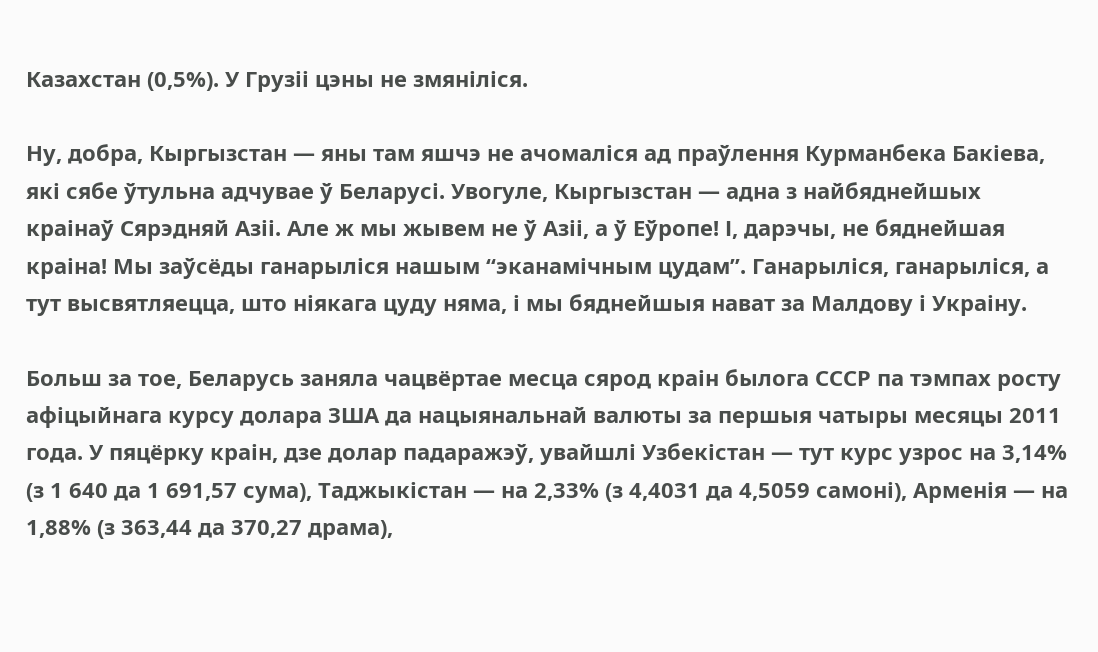Казахстан (0,5%). У Грузіі цэны не змяніліся.

Ну, добра, Кыргызстан — яны там яшчэ не ачомаліся ад праўлення Курманбека Бакіева, які сябе ўтульна адчувае ў Беларусі. Увогуле, Кыргызстан — адна з найбяднейшых краінаў Сярэдняй Азіі. Але ж мы жывем не ў Азіі, а ў Еўропе! І, дарэчы, не бяднейшая краіна! Мы заўсёды ганарыліся нашым “эканамічным цудам”. Ганарыліся, ганарыліся, а тут высвятляецца, што ніякага цуду няма, і мы бяднейшыя нават за Малдову і Украіну.

Больш за тое, Беларусь заняла чацвёртае месца сярод краін былога СССР па тэмпах росту афіцыйнага курсу долара ЗША да нацыянальнай валюты за першыя чатыры месяцы 2011 года. У пяцёрку краін, дзе долар падаражэў, увайшлі Узбекістан — тут курс узрос на 3,14% (з 1 640 да 1 691,57 сума), Таджыкістан — на 2,33% (з 4,4031 да 4,5059 самоні), Арменія — на 1,88% (з 363,44 да 370,27 драма),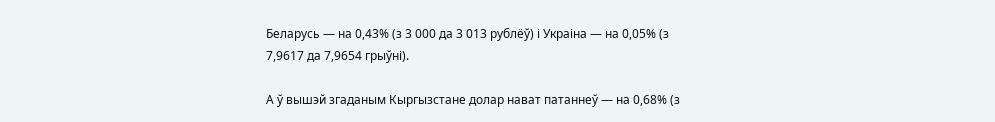Беларусь — на 0,43% (з 3 000 да 3 013 рублёў) і Украіна — на 0,05% (з 7,9617 да 7,9654 грыўні).

А ў вышэй згаданым Кыргызстане долар нават патаннеў — на 0,68% (з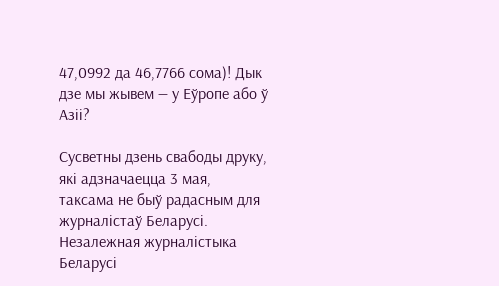47,0992 да 46,7766 сома)! Дык дзе мы жывем — у Еўропе або ў Азіі?

Сусветны дзень свабоды друку, які адзначаецца 3 мая, таксама не быў радасным для журналістаў Беларусі. Незалежная журналістыка Беларусі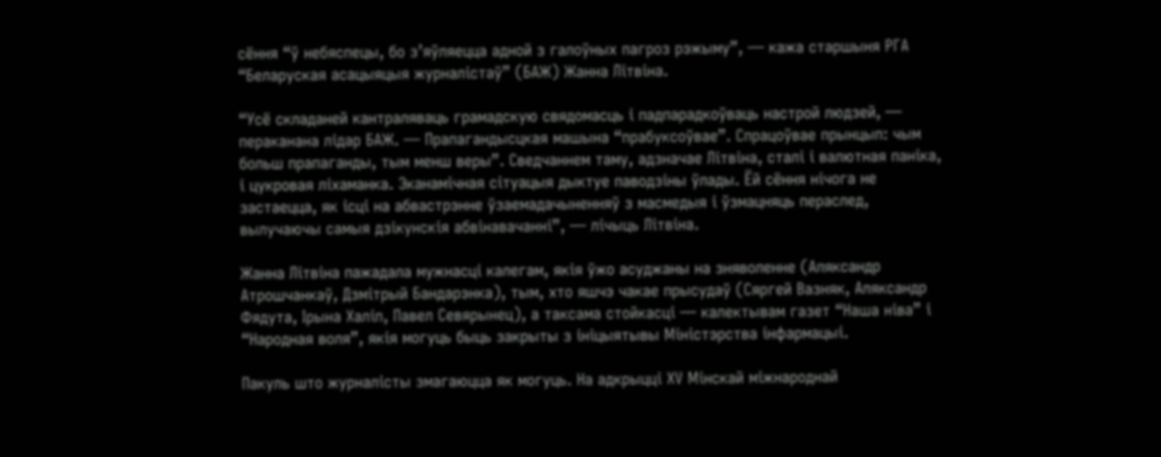сёння “ў небяспецы, бо з’яўляецца адной з галоўных пагроз рэжыму”, — кажа старшыня РГА “Беларуская асацыяцыя журналістаў” (БАЖ) Жанна Літвіна.

“Усё складаней кантраляваць грамадскую свядомасць і падпарадкоўваць настрой людзей, — пераканана лідар БАЖ. — Прапагандысцкая машына “прабуксоўвае”. Спрацоўвае прынцып: чым больш прапаганды, тым менш веры”. Сведчаннем таму, адзначае Літвіна, сталі і валютная паніка, і цукровая ліхаманка. Эканамічная сітуацыя дыктуе паводзіны ўлады. Ёй сёння нічога не застаецца, як ісці на абвастрэнне ўзаемадачыненняў з масмедыя і ўзмацняць пераслед, вылучаючы самыя дзікунскія абвінавачанні”, — лічыць Літвіна.

Жанна Літвіна пажадала мужнасці калегам, якія ўжо асуджаны на зняволенне (Аляксандр Атрошчанкаў, Дзмітрый Бандарэнка), тым, хто яшчэ чакае прысудаў (Сяргей Вазняк, Аляксандр Фядута, Ірына Халіп, Павел Севярынец), а таксама стойкасці — калектывам газет “Наша ніва” і “Народная воля”, якія могуць быць закрыты з ініцыятывы Міністэрства інфармацыі.

Пакуль што журналісты змагаюцца як могуць. На адкрыцці XV Мінскай міжнароднай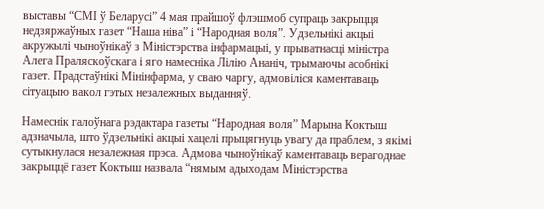выставы “СМІ ў Беларусі” 4 мая прайшоў флэшмоб супраць закрыцця недзяржаўных газет “Наша ніва” і “Народная воля”. Удзельнікі акцыі акружылі чыноўнікаў з Міністэрства інфармацыі, у прыватнасці міністра Алега Праляскоўскага і яго намесніка Лілію Ананіч, трымаючы асобнікі газет. Прадстаўнікі Мінінфарма, у сваю чаргу, адмовіліся каментаваць сітуацыю вакол гэтых незалежных выданняў.

Намеснік галоўнага рэдактара газеты “Народная воля” Марына Коктыш адзначыла, што ўдзельнікі акцыі хацелі прыцягнуць увагу да праблем, з якімі сутыкнулася незалежная прэса. Адмова чыноўнікаў каментаваць верагоднае закрыццё газет Коктыш назвала “нямым адыходам Міністэрства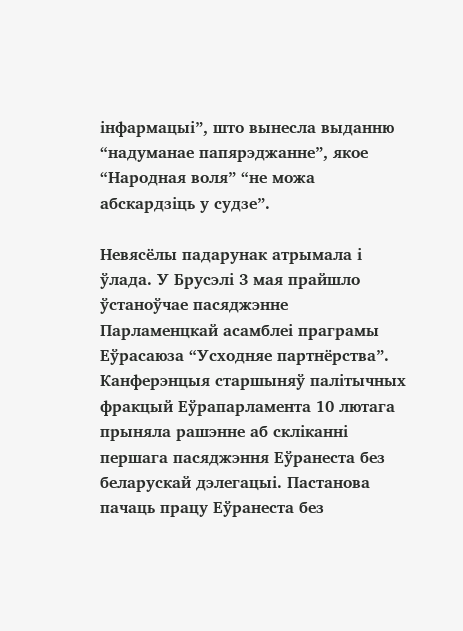інфармацыі”, што вынесла выданню “надуманае папярэджанне”, якое “Народная воля” “не можа абскардзіць у судзе”.

Невясёлы падарунак атрымала і ўлада. У Брусэлі 3 мая прайшло ўстаноўчае пасяджэнне Парламенцкай асамблеі праграмы Еўрасаюза “Усходняе партнёрства”. Канферэнцыя старшыняў палітычных фракцый Еўрапарламента 10 лютага прыняла рашэнне аб скліканні першага пасяджэння Еўранеста без беларускай дэлегацыі. Пастанова пачаць працу Еўранеста без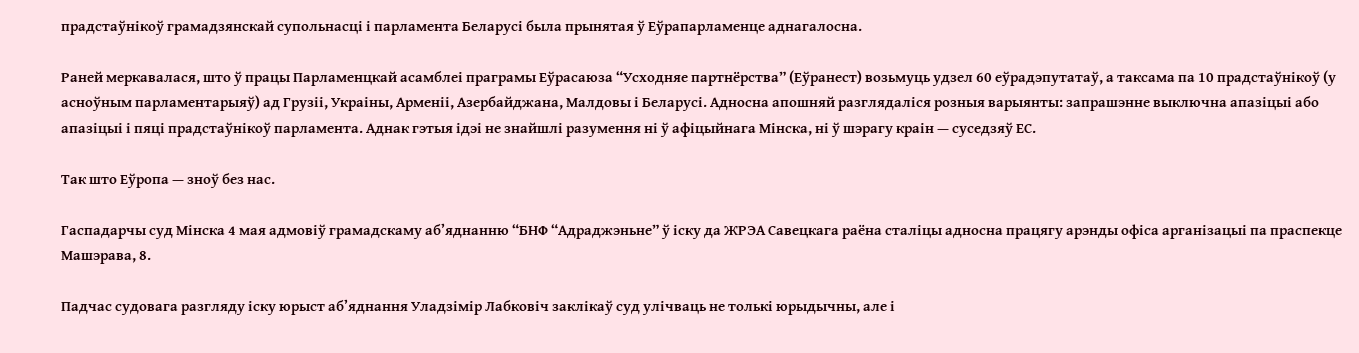прадстаўнікоў грамадзянскай супольнасці і парламента Беларусі была прынятая ў Еўрапарламенце аднагалосна.

Раней меркавалася, што ў працы Парламенцкай асамблеі праграмы Еўрасаюза “Усходняе партнёрства” (Еўранест) возьмуць удзел 60 еўрадэпутатаў, а таксама па 10 прадстаўнікоў (у асноўным парламентарыяў) ад Грузіі, Украіны, Арменіі, Азербайджана, Малдовы і Беларусі. Адносна апошняй разглядаліся розныя варыянты: запрашэнне выключна апазіцыі або апазіцыі і пяці прадстаўнікоў парламента. Аднак гэтыя ідэі не знайшлі разумення ні ў афіцыйнага Мінска, ні ў шэрагу краін — суседзяў ЕС.

Так што Еўропа — зноў без нас.

Гаспадарчы суд Мінска 4 мая адмовіў грамадскаму аб’яднанню “БНФ “Адраджэньне” ў іску да ЖРЭА Савецкага раёна сталіцы адносна працягу арэнды офіса арганізацыі па праспекце Машэрава, 8.

Падчас судовага разгляду іску юрыст аб’яднання Уладзімір Лабковіч заклікаў суд улічваць не толькі юрыдычны, але і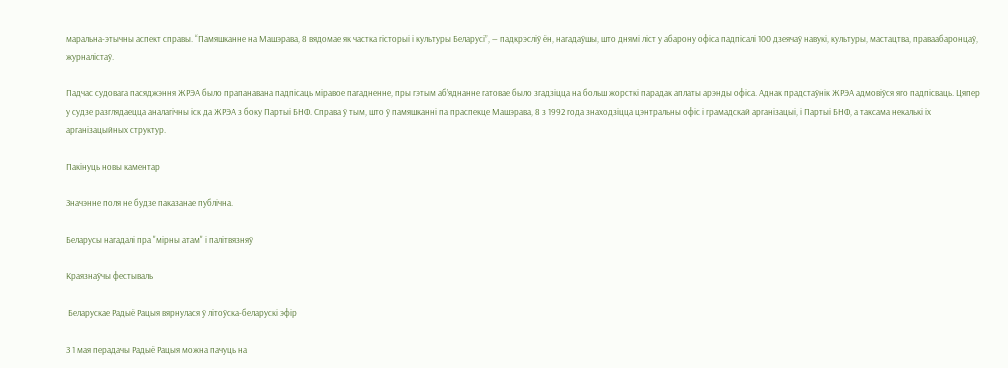маральна-этычны аспект справы. “Памяшканне на Машэрава, 8 вядомае як частка гісторыі і культуры Беларусі”, — падкрэсліў ён, нагадаўшы, што днямі ліст у абарону офіса падпісалі 100 дзеячаў навукі, культуры, мастацтва, праваабаронцаў, журналістаў.

Падчас судовага пасяджэння ЖРЭА было прапанавана падпісаць міравое пагадненне, пры гэтым аб’яднанне гатовае было згадзіцца на больш жорсткі парадак аплаты арэнды офіса. Аднак прадстаўнік ЖРЭА адмовіўся яго падпісваць. Цяпер у судзе разглядаецца аналагічны іск да ЖРЭА з боку Партыі БНФ. Справа ў тым, што ў памяшканні па праспекце Машэрава, 8 з 1992 года знаходзіцца цэнтральны офіс і грамадскай арганізацыі, і Партыі БНФ, а таксама некалькі іх арганізацыйных структур.

Пакінуць новы каментар

Значэнне поля не будзе паказанае публічна.

Беларусы нагадалі пра "мірны атам" і палітвязняў

Краязнаўчы фестываль

 Беларускае Радыё Рацыя вярнулася ў літоўска-беларускі эфір

З 1 мая перадачы Радыё Рацыя можна пачуць на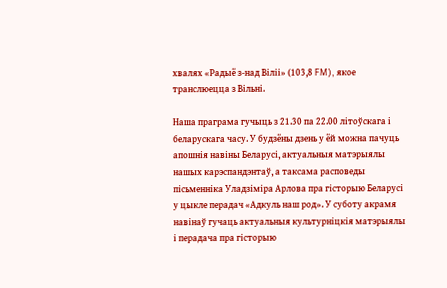хвалях «Радыё з-над Віліі» (103,8 FM), якое транслюецца з Вільні.

Наша праграма гучыць з 21.30 па 22.00 літоўскага і беларускага часу. У будзёны дзень у ёй можна пачуць апошнія навіны Беларусі, актуальныя матэрыялы нашых карэспандэнтаў, а таксама расповеды пісьменніка Уладзіміра Арлова пра гісторыю Беларусі у цыкле перадач «Адкуль наш род». У суботу акрамя навінаў гучаць актуальныя культурніцкія матэрыялы і перадача пра гісторыю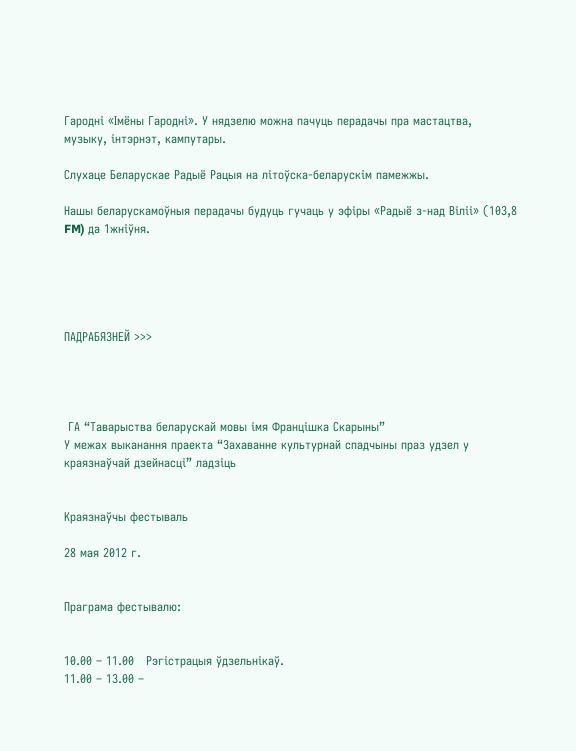Гародні «Імёны Гародні». У нядзелю можна пачуць перадачы пра мастацтва, музыку, інтэрнэт, кампутары.

Слухаце Беларускае Радыё Рацыя на літоўска-беларускім памежжы.

Нашы беларускамоўныя перадачы будуць гучаць у эфіры «Радыё з-над Віліі» (103,8 FM) да 1жніўня.





ПАДРАБЯЗНЕЙ >>>




 ГА “Таварыства беларускай мовы імя Францішка Скарыны”
У межах выканання праекта “Захаванне культурнай спадчыны праз удзел у краязнаўчай дзейнасці” ладзіць


Краязнаўчы фестываль

28 мая 2012 г.


Праграма фестывалю:


10.00 – 11.00   Рэгістрацыя ўдзельнікаў.
11.00 – 13.00 –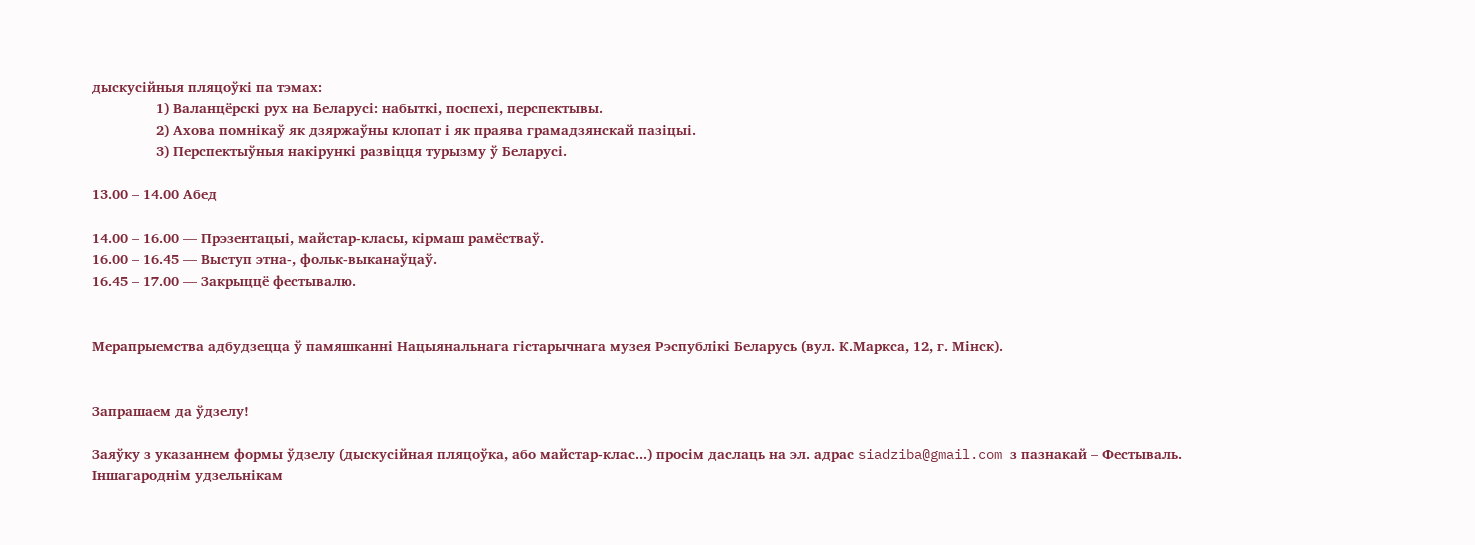дыскусійныя пляцоўкі па тэмах:
                1) Валанцёрскі рух на Беларусі: набыткі, поспехі, перспектывы.
                2) Ахова помнікаў як дзяржаўны клопат і як праява грамадзянскай пазіцыі.
                3) Перспектыўныя накірункі развіцця турызму ў Беларусі.

13.00 – 14.00 Абед

14.00 – 16.00 — Прэзентацыі, майстар-класы, кірмаш рамёстваў.
16.00 – 16.45 — Выступ этна-, фольк-выканаўцаў.
16.45 – 17.00 — Закрыццё фестывалю.


Мерапрыемства адбудзецца ў памяшканні Нацыянальнага гістарычнага музея Рэспублікі Беларусь (вул. К.Маркса, 12, г. Мінск).


Запрашаем да ўдзелу!

Заяўку з указаннем формы ўдзелу (дыскусійная пляцоўка, або майстар-клас...) просім даслаць на эл. адрас siadziba@gmail.com з пазнакай – Фестываль.
Іншагароднім удзельнікам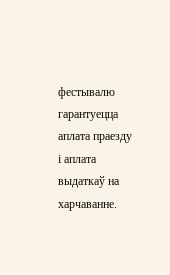фестывалю гарантуецца аплата праезду і аплата выдаткаў на харчаванне.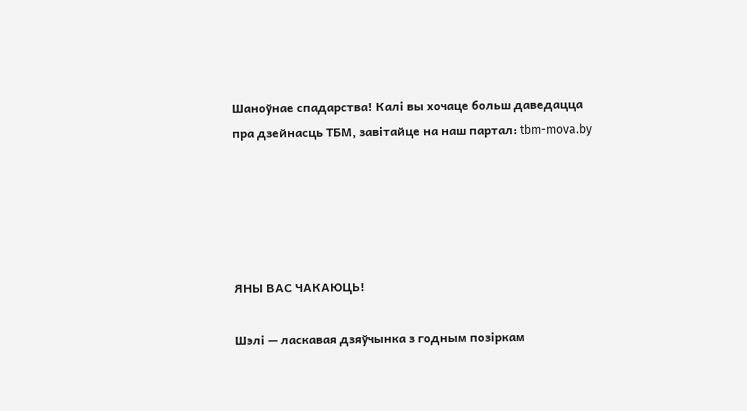Шаноўнае спадарства! Калі вы хочаце больш даведацца пра дзейнасць ТБМ, завітайце на наш партал: tbm-mova.by





ЯНЫ ВАС ЧАКАЮЦЬ!

Шэлі — ласкавая дзяўчынка з годным позіркам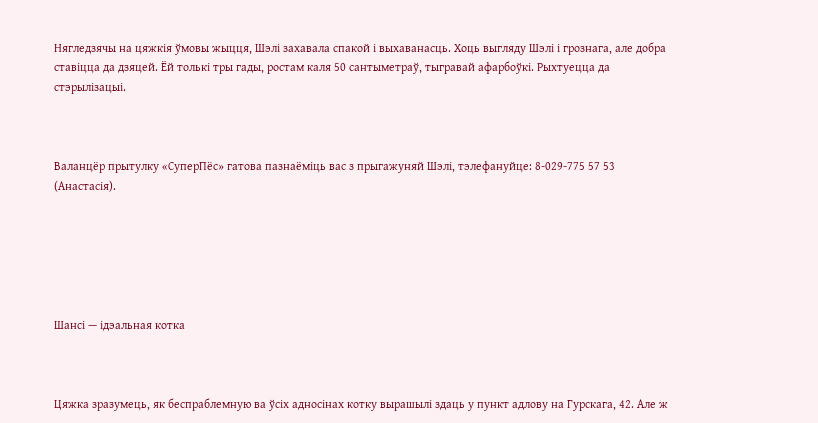Нягледзячы на цяжкія ўмовы жыцця, Шэлі захавала спакой і выхаванасць. Хоць выгляду Шэлі і грознага, але добра ставіцца да дзяцей. Ёй толькі тры гады, ростам каля 50 сантыметраў, тыгравай афарбоўкі. Рыхтуецца да стэрылізацыі.



Валанцёр прытулку «СуперПёс» гатова пазнаёміць вас з прыгажуняй Шэлі, тэлефануйце: 8-029-775 57 53 (Анастасія).






Шансі — ідэальная котка



Цяжка зразумець, як беспраблемную ва ўсіх адносінах котку вырашылі здаць у пункт адлову на Гурскага, 42. Але ж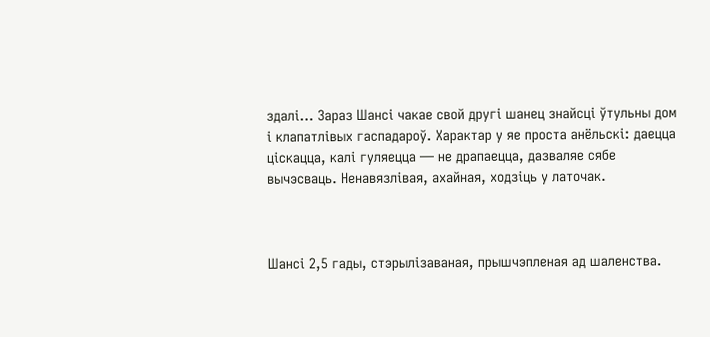здалі… Зараз Шансі чакае свой другі шанец знайсці ўтульны дом і клапатлівых гаспадароў. Характар у яе проста анёльскі: даецца ціскацца, калі гуляецца — не драпаецца, дазваляе сябе вычэсваць. Ненавязлівая, ахайная, ходзіць у латочак.



Шансі 2,5 гады, стэрылізаваная, прышчэпленая ад шаленства.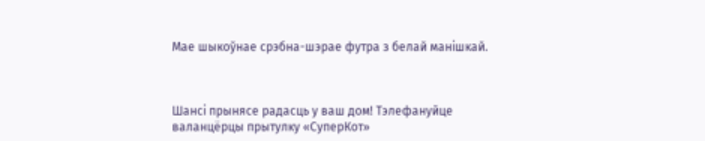Мае шыкоўнае срэбна-шэрае футра з белай манішкай.



Шансі прынясе радасць у ваш дом! Тэлефануйце валанцёрцы прытулку «СуперКот»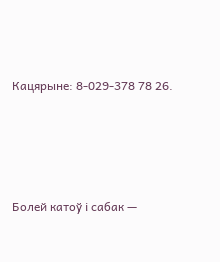Кацярыне: 8-029-378 78 26.






Болей катоў і сабак —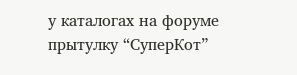у каталогах на форуме прытулку “СуперКот”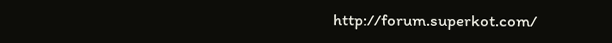http://forum.superkot.com/